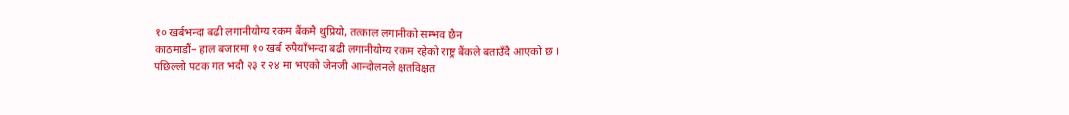१० खर्बभन्दा बढी लगानीयोग्य रकम बैंकमै थुप्रियो, तत्काल लगानीको सम्भव छैन
काठमाडौं– हाल बजारमा १० खर्ब रुपैयाँभन्दा बढी लगानीयोग्य रकम रहेको राष्ट्र बैंकले बताउँदै आएको छ । पछिल्लो पटक गत भदौ २३ र २४ मा भएको जेनजी आन्दोलनले क्षतविक्षत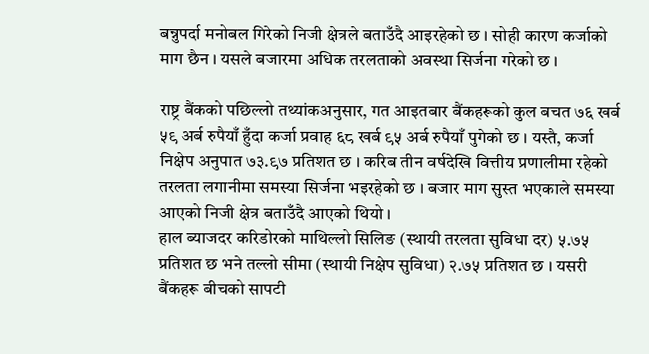बन्नुपर्दा मनोबल गिरेको निजी क्षेत्रले बताउँदै आइरहेको छ । सोही कारण कर्जाको माग छैन । यसले बजारमा अधिक तरलताको अवस्था सिर्जना गरेको छ ।

राष्ट्र बैंकको पछिल्लो तथ्यांकअनुसार, गत आइतबार बैंकहरूको कुल बचत ७६ खर्ब ५९ अर्ब रुपैयाँ हुँदा कर्जा प्रवाह ६८ खर्ब ९५ अर्ब रुपैयाँ पुगेको छ । यस्तै, कर्जा निक्षेप अनुपात ७३.९७ प्रतिशत छ । करिब तीन वर्षदेखि वित्तीय प्रणालीमा रहेको तरलता लगानीमा समस्या सिर्जना भइरहेको छ । बजार माग सुस्त भएकाले समस्या आएको निजी क्षेत्र बताउँदै आएको थियो ।
हाल ब्याजदर करिडोरको माथिल्लो सिलिङ (स्थायी तरलता सुविधा दर) ५.७५ प्रतिशत छ भने तल्लो सीमा (स्थायी निक्षेप सुविधा) २.७५ प्रतिशत छ । यसरी बैंकहरू बीचको सापटी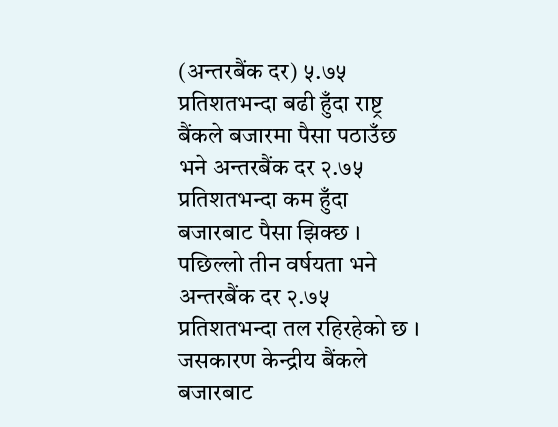(अन्तरबैंक दर) ५.७५ प्रतिशतभन्दा बढी हुँदा राष्ट्र बैंकले बजारमा पैसा पठाउँछ भने अन्तरबैंक दर २.७५ प्रतिशतभन्दा कम हुँदा बजारबाट पैसा झिक्छ । पछिल्लो तीन वर्षयता भने अन्तरबैंक दर २.७५ प्रतिशतभन्दा तल रहिरहेको छ । जसकारण केन्द्रीय बैंकले बजारबाट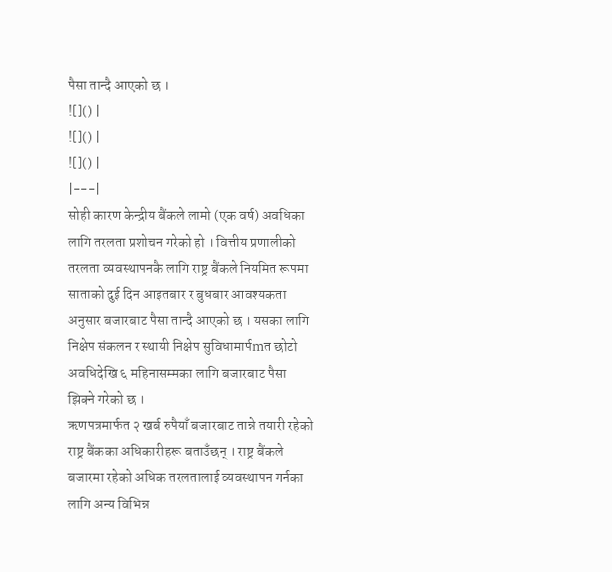पैसा तान्दै आएको छ ।
![]() |
![]() |
![]() |
|---|
सोही कारण केन्द्रीय बैंकले लामो (एक वर्ष) अवधिका लागि तरलता प्रशोचन गरेको हो । वित्तीय प्रणालीको तरलता व्यवस्थापनकै लागि राष्ट्र बैंकले नियमित रूपमा साताको दुई दिन आइतबार र बुधबार आवश्यकता अनुसार बजारबाट पैसा तान्दै आएको छ । यसका लागि निक्षेप संकलन र स्थायी निक्षेप सुविधामार्पmत छोटो अवधिदेखि ६ महिनासम्मका लागि बजारबाट पैसा झिक्ने गरेको छ ।
ऋणपत्रमार्फत २ खर्ब रुपैयाँ बजारबाट तान्ने तयारी रहेको राष्ट्र बैंकका अधिकारीहरू बताउँछन् । राष्ट्र बैंकले बजारमा रहेको अधिक तरलतालाई व्यवस्थापन गर्नका लागि अन्य विभिन्न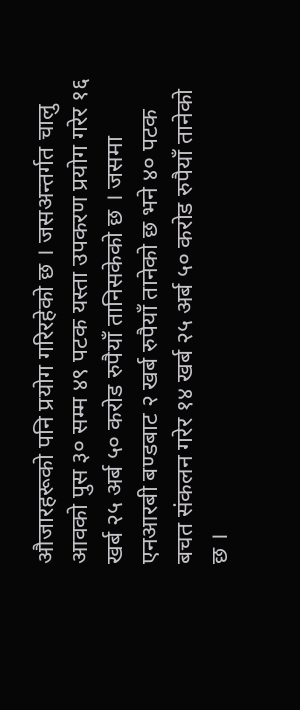औजारहरूको पनि प्रयोग गरिरहेको छ । जसअन्तर्गत चालु आवको पुस ३० सम्म ४९ पटक यस्ता उपकरण प्रयोग गरेर १६ खर्ब २५ अर्ब ५० करोड रुपैयाँ तानिसकेको छ । जसमा एनआरबी बण्डबाट २ खर्ब रुपैयाँ तानेको छ भने ४० पटक बचत संकलन गरेर १४ खर्ब २५ अर्ब ५० करोड रुपैयाँ तानेको छ ।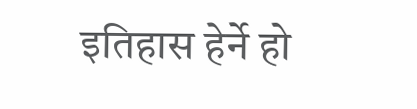इतिहास हेर्ने हो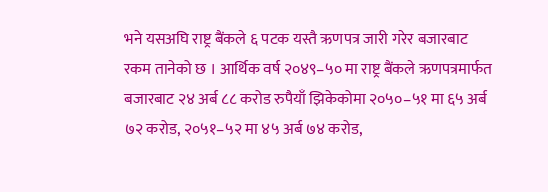भने यसअघि राष्ट्र बैंकले ६ पटक यस्तै ऋणपत्र जारी गरेर बजारबाट रकम तानेको छ । आर्थिक वर्ष २०४९–५० मा राष्ट्र बैंकले ऋणपत्रमार्फत बजारबाट २४ अर्ब ८८ करोड रुपैयाँ झिकेकोमा २०५०–५१ मा ६५ अर्ब ७२ करोड, २०५१–५२ मा ४५ अर्ब ७४ करोड,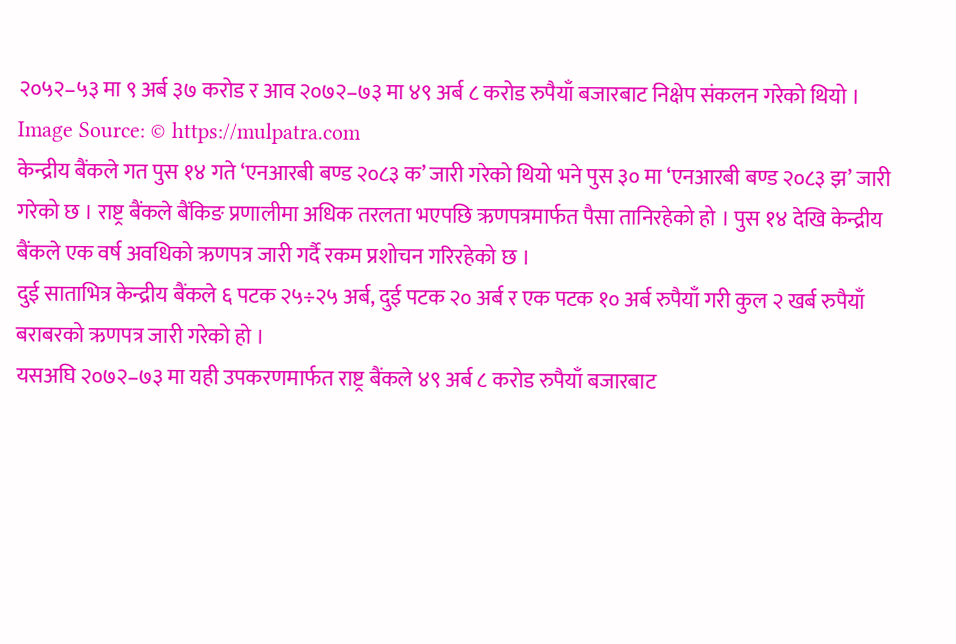२०५२–५३ मा ९ अर्ब ३७ करोड र आव २०७२–७३ मा ४९ अर्ब ८ करोड रुपैयाँ बजारबाट निक्षेप संकलन गरेको थियो ।
Image Source: © https://mulpatra.com
केन्द्रीय बैंकले गत पुस १४ गते ‘एनआरबी बण्ड २०८३ क’ जारी गरेको थियो भने पुस ३० मा ‘एनआरबी बण्ड २०८३ झ’ जारी गरेको छ । राष्ट्र बैंकले बैंकिङ प्रणालीमा अधिक तरलता भएपछि ऋणपत्रमार्फत पैसा तानिरहेको हो । पुस १४ देखि केन्द्रीय बैंकले एक वर्ष अवधिको ऋणपत्र जारी गर्दै रकम प्रशोचन गरिरहेको छ ।
दुई साताभित्र केन्द्रीय बैंकले ६ पटक २५÷२५ अर्ब, दुई पटक २० अर्ब र एक पटक १० अर्ब रुपैयाँ गरी कुल २ खर्ब रुपैयाँ बराबरको ऋणपत्र जारी गरेको हो ।
यसअघि २०७२–७३ मा यही उपकरणमार्फत राष्ट्र बैंकले ४९ अर्ब ८ करोड रुपैयाँ बजारबाट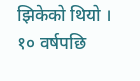झिकेको थियो । १० वर्षपछि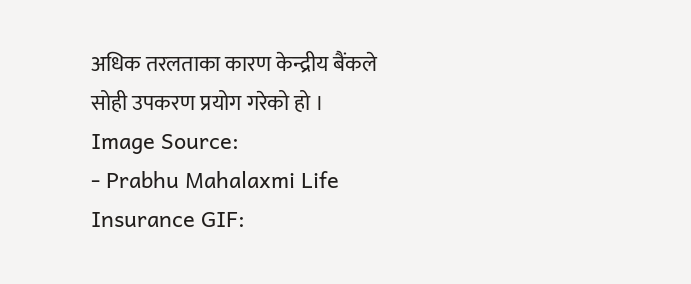अधिक तरलताका कारण केन्द्रीय बैंकले सोही उपकरण प्रयोग गरेको हो ।
Image Source:
- Prabhu Mahalaxmi Life Insurance GIF: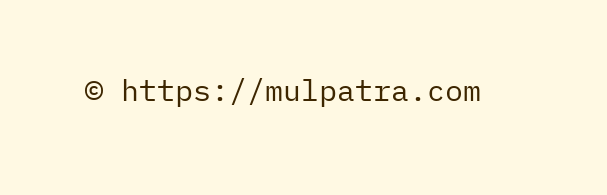© https://mulpatra.com